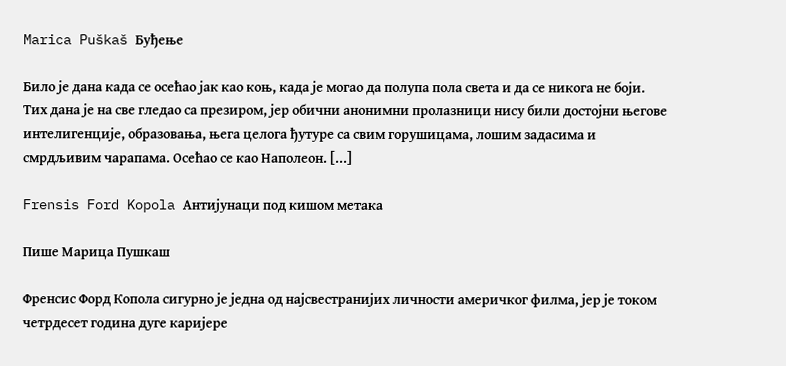Marica Puškaš Буђење

Било је дана када се осећао јак као коњ, када је могао да полупа пола света и да се никога не боји. Тих дана је на све гледао са презиром, јер обични анонимни пролазници нису били достојни његове интелигенције, образовања, њега целога ђутуре са свим горушицама, лошим задасима и смрдљивим чарапама. Осећао се као Наполеон. [...]

Frensis Ford Kopola Антијунаци под кишом метака

Пише Марица Пушкаш

Френсис Форд Копола сигурно је једна од најсвестранијих личности америчког филма, јер је током четрдесет година дуге каријере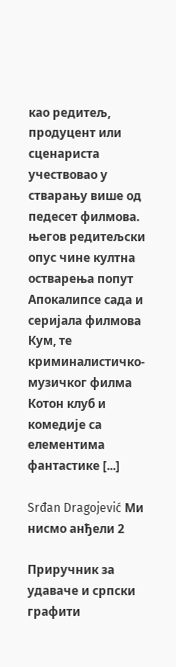као редитељ, продуцент или сценариста учествовао у стварању више од педесет филмова. његов редитељски опус чине култна остварења попут Апокалипсе сада и серијала филмова Кум, те криминалистичко-музичког филма Котон клуб и комедије са елементима фантастике [...]

Srđan Dragojević Ми нисмо анђели 2

Приручник за удаваче и српски графити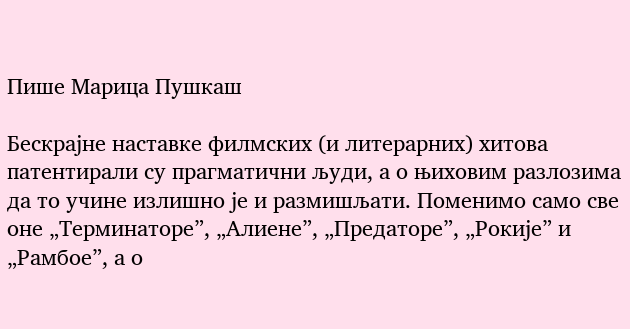Пише Марица Пушкаш

Бескрајне наставке филмских (и литерарних) хитова патентирали су прагматични људи, а о њиховим разлозима да то учине излишно је и размишљати. Поменимо само све оне „Терминаторе”, „Алиене”, „Предаторе”, „Рокије” и „Рамбое”, а о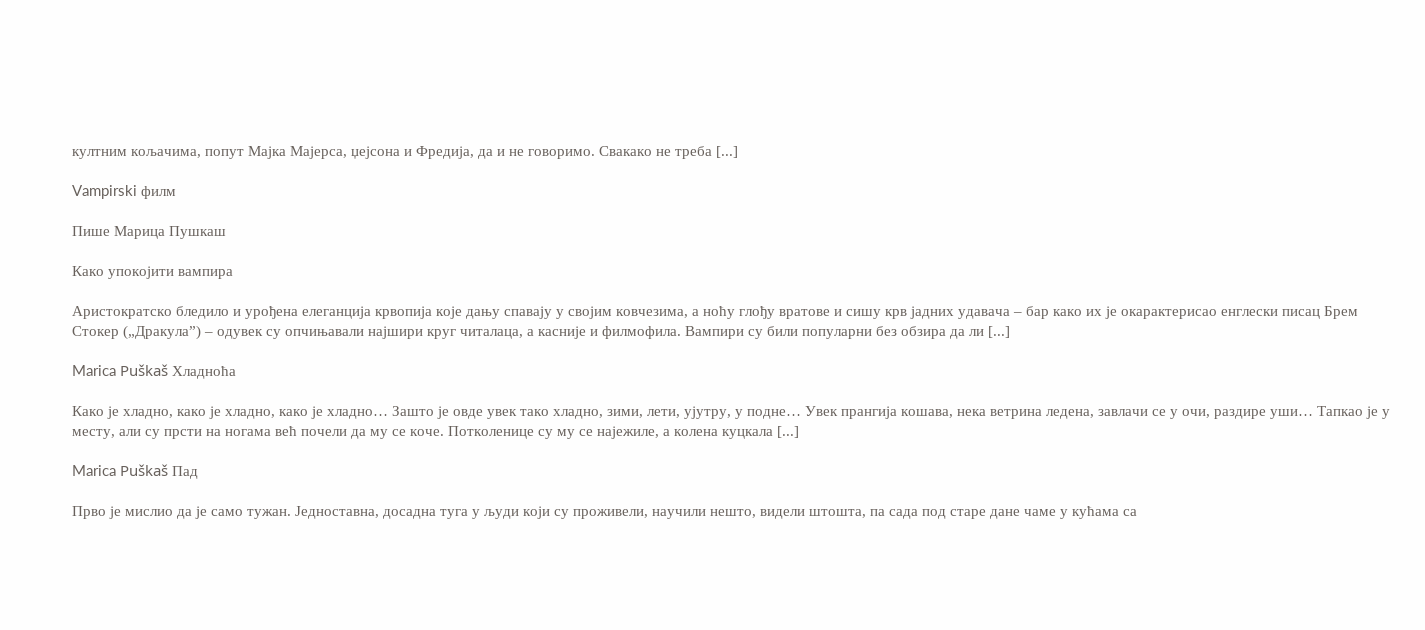култним кољачима, попут Мајка Мајерса, џејсона и Фредија, да и не говоримо. Свакако не треба [...]

Vampirski филм

Пише Марица Пушкаш

Како упокојити вампира

Аристократско бледило и урођена елеганција крвопија које дању спавају у својим ковчезима, а ноћу глођу вратове и сишу крв јадних удавача – бар како их је окарактерисао енглески писац Брем Стокер („Дракула”) – одувек су опчињавали најшири круг читалаца, а касније и филмофила. Вампири су били популарни без обзира да ли [...]

Marica Puškaš Хладноћа

Како је хладно, како је хладно, како је хладно… Зашто је овде увек тако хладно, зими, лети, ујутру, у подне… Увек прангија кошава, нека ветрина ледена, завлачи се у очи, раздире уши… Тапкао је у месту, али су прсти на ногама већ почели да му се коче. Потколенице су му се најежиле, а колена куцкала [...]

Marica Puškaš Пад

Прво је мислио да је само тужан. Једноставна, досадна туга у људи који су проживели, научили нешто, видели штошта, па сада под старе дане чаме у кућама са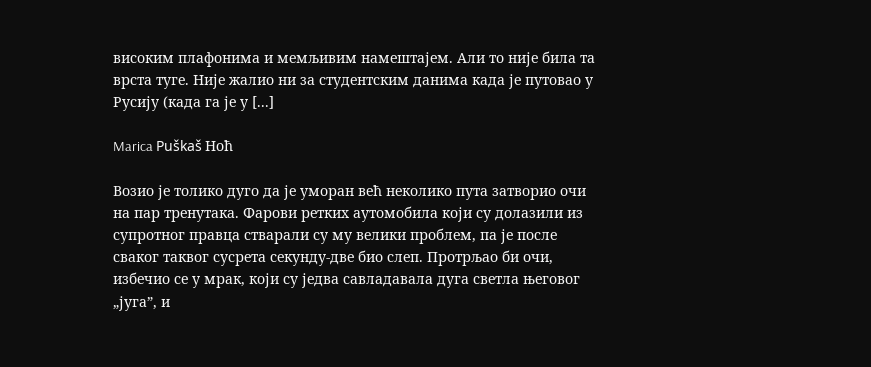високим плафонима и мемљивим намештајем. Али то није била та врста туге. Није жалио ни за студентским данима када је путовао у Русију (када га је у [...]

Marica Puškaš Ноћ

Возио је толико дуго да је уморан већ неколико пута затворио очи на пар тренутака. Фарови ретких аутомобила који су долазили из супротног правца стварали су му велики проблем, па је после сваког таквог сусрета секунду-две био слеп. Протрљао би очи, избечио се у мрак, који су једва савладавала дуга светла његовог „југа”, и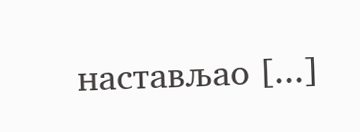настављао [...]